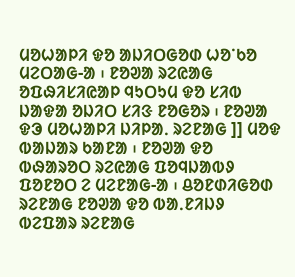ᱢᱚᱦᱟᱞᱤ ᱫᱚ ᱟᱡᱤᱛᱜᱚᱰ ᱦᱚᱸᱠᱚ ᱢᱮᱛᱟᱜ-ᱟ ᱾ ᱱᱚᱣᱟ ᱨᱮᱭᱟᱜ ᱚᱯᱷᱤᱥᱤᱭᱟᱞ ᱧᱩᱛᱩᱢ ᱫᱚ ᱥᱤᱵ ᱡᱟᱫᱟ ᱚᱡᱤᱛ ᱥᱤᱝ ᱱᱚᱜᱚᱨ ᱾ ᱱᱚᱣᱟ ᱫᱳ ᱢᱚᱦᱟᱞᱤ ᱡᱤᱞᱟᱹ ᱨᱮᱱᱟᱜ ]] ᱢᱚᱫ ᱵᱟᱡᱟᱨ ᱠᱟᱱᱟ ᱾ ᱱᱚᱣᱟ ᱫᱚ ᱵᱷᱟᱨᱚᱛ ᱨᱮᱭᱟᱜ ᱯᱚᱧᱡᱟᱵᱽ ᱯᱚᱱᱚᱛ ᱮ ᱢᱮᱱᱟᱜ-ᱟ ᱾ ᱪᱚᱱᱰᱤᱜᱚᱰ ᱨᱮᱱᱟᱜ ᱱᱚᱣᱟ ᱫᱚ ᱵᱟᱹᱱᱤᱡᱽ ᱵᱮᱯᱟᱨ ᱨᱮᱱᱟᱜ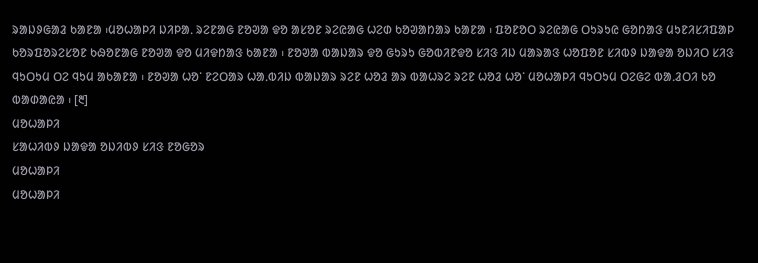ᱨᱟᱡᱽᱜᱟᱲ ᱠᱟᱱᱟ ᱾ᱢᱚᱦᱟᱞᱤ ᱡᱤᱞᱟᱹ ᱨᱮᱱᱟᱜ ᱱᱚᱣᱟ ᱫᱚ ᱟᱥᱚᱱ ᱨᱮᱭᱟᱜ ᱦᱮᱰ ᱠᱚᱣᱟᱴᱟᱨ ᱠᱟᱱᱟ ᱾ ᱯᱚᱱᱚᱛ ᱨᱮᱭᱟᱜ ᱛᱩᱨᱩᱭ ᱜᱚᱴᱟᱝ ᱢᱩᱱᱤᱥᱤᱯᱟᱞ ᱠᱚᱨᱯᱚᱨᱮᱥᱚᱱ ᱠᱷᱚᱱᱟᱜ ᱱᱚᱣᱟ ᱫᱚ ᱢᱤᱫᱴᱟᱝ ᱠᱟᱱᱟ ᱾ ᱱᱚᱣᱟ ᱵᱟᱡᱟᱨ ᱫᱚ ᱜᱩᱨᱩ ᱜᱚᱵᱤᱱᱫᱚ ᱥᱤᱝ ᱤᱡ ᱢᱟᱨᱟᱝ ᱦᱚᱯᱚᱱ ᱥᱤᱵᱽ ᱡᱟᱫᱟ ᱚᱡᱤᱛ ᱥᱤᱝ ᱧᱩᱛᱩᱢ ᱛᱮ ᱧᱩᱢ ᱟᱠᱟᱱᱟ ᱾ ᱱᱚᱣᱟ ᱦᱚᱸ ᱱᱮᱛᱟᱨ ᱦᱟᱹᱵᱤᱡ ᱵᱟᱡᱟᱨ ᱨᱮᱱ ᱦᱚᱲ ᱟᱨ ᱵᱟᱦᱨᱮ ᱨᱮᱱ ᱦᱚᱲ ᱦᱚᱸ ᱢᱚᱦᱟᱞᱤ ᱧᱩᱛᱩᱢ ᱛᱮᱜᱮ ᱵᱟᱹᱲᱛᱤ ᱠᱚ ᱵᱟᱰᱟᱭᱟ ᱾ [᱓]
ᱢᱚᱦᱟᱞᱤ
ᱥᱟᱦᱤᱵᱽ ᱡᱟᱫᱟ ᱚᱡᱤᱵᱽ ᱥᱤᱝ ᱱᱚᱜᱚᱨ
ᱢᱚᱦᱟᱞᱤ
ᱢᱚᱦᱟᱞᱤ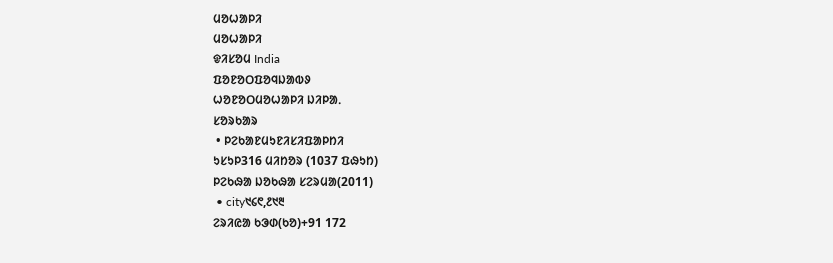ᱢᱚᱦᱟᱞᱤ
ᱢᱚᱦᱟᱞᱤ
ᱫᱤᱥᱚᱢ India
ᱯᱚᱱᱚᱛᱯᱚᱧᱡᱟᱵᱽ
ᱦᱚᱱᱚᱛᱢᱚᱦᱟᱞᱤ ᱡᱤᱞᱟᱹ
ᱥᱚᱨᱠᱟᱨ
 • ᱞᱮᱠᱟᱱᱢᱩᱱᱤᱥᱤᱯᱟᱞᱴᱤ
ᱩᱥᱩᱞ316 ᱢᱤᱴᱚᱨ (1037 ᱯᱷᱩᱴ)
ᱞᱮᱠᱷᱟ ᱡᱚᱠᱷᱟ ᱥᱮᱨᱢᱟ(2011)
 • city᱑᱔᱖,᱒᱑᱓
ᱮᱨᱤᱭᱟ ᱠᱳᱰ(ᱠᱚ)+91 172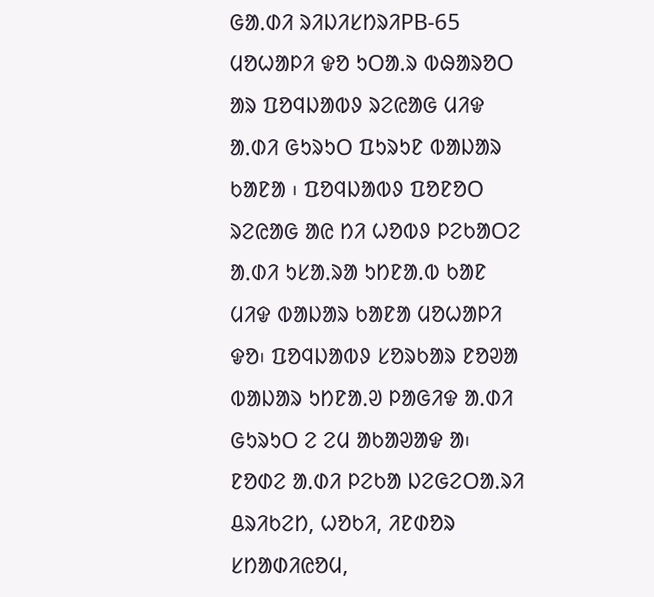ᱜᱟᱹᱰᱤ ᱨᱤᱡᱤᱥᱴᱨᱤPB-65
ᱢᱚᱦᱟᱞᱤ ᱫᱚ ᱩᱛᱟᱹᱨ ᱵᱷᱟᱨᱚᱛ ᱟᱨ ᱯᱚᱧᱡᱟᱵᱽ ᱨᱮᱭᱟᱜ ᱢᱤᱫ ᱟᱹᱰᱤ ᱜᱩᱨᱩᱛ ᱯᱩᱨᱩᱱ ᱵᱟᱡᱟᱨ ᱠᱟᱱᱟ ᱾ ᱯᱚᱧᱡᱟᱵᱽ ᱯᱚᱱᱚᱛ ᱨᱮᱭᱟᱜ ᱟᱭ ᱴᱤ ᱦᱚᱵᱽ ᱞᱮᱠᱟᱛᱮ ᱟᱹᱰᱤ ᱩᱥᱟᱹᱨᱟ ᱩᱴᱱᱟᱹᱵ ᱠᱟᱱ ᱢᱤᱫ ᱵᱟᱡᱟᱨ ᱠᱟᱱᱟ ᱢᱚᱦᱟᱞᱤ ᱫᱚ᱾ ᱯᱚᱧᱡᱟᱵᱽ ᱥᱚᱨᱠᱟᱨ ᱱᱚᱣᱟ ᱵᱟᱡᱟᱨ ᱩᱴᱱᱟᱹᱣ ᱞᱟᱜᱤᱫ ᱟᱹᱰᱤ ᱜᱩᱨᱩᱛ ᱮ ᱮᱢ ᱟᱠᱟᱣᱟᱫ ᱟ᱾ ᱱᱚᱰᱮ ᱟᱹᱰᱤ ᱞᱮᱠᱟ ᱡᱮᱜᱮᱛᱟᱹᱨᱤ ᱪᱨᱤᱠᱮᱴ, ᱦᱚᱠᱤ, ᱤᱱᱰᱚᱨ ᱥᱴᱟᱰᱤᱭᱚᱢ,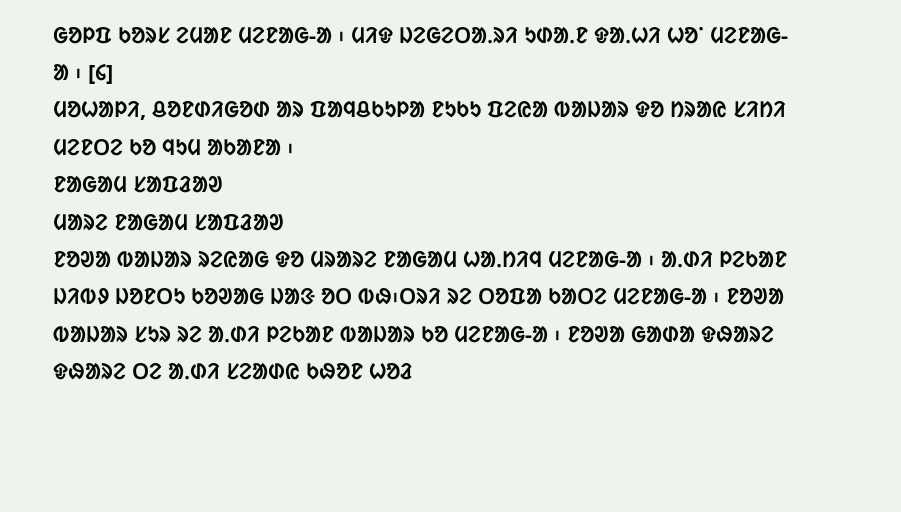ᱜᱚᱞᱯ ᱠᱚᱨᱥ ᱮᱢᱟᱱ ᱢᱮᱱᱟᱜ-ᱟ ᱾ ᱢᱤᱫ ᱡᱮᱜᱮᱛᱟᱹᱨᱤ ᱩᱰᱟᱹᱱ ᱫᱟᱹᱦᱤ ᱦᱚᱸ ᱢᱮᱱᱟᱜ-ᱟ ᱾ [᱔]
ᱢᱚᱦᱟᱞᱤ, ᱪᱚᱱᱰᱤᱜᱚᱰ ᱟᱨ ᱯᱟᱧᱪᱠᱩᱞᱟ ᱱᱩᱠᱩ ᱯᱮᱭᱟ ᱵᱟᱡᱟᱨ ᱫᱚ ᱴᱨᱟᱭ ᱥᱤᱴᱤ ᱢᱮᱱᱛᱮ ᱠᱚ ᱧᱩᱢ ᱟᱠᱟᱱᱟ ᱾
ᱱᱟᱜᱟᱢ ᱥᱟᱯᱲᱟᱣ
ᱢᱟᱨᱮ ᱱᱟᱜᱟᱢ ᱥᱟᱯᱲᱟᱣ
ᱱᱚᱣᱟ ᱵᱟᱡᱟᱨ ᱨᱮᱭᱟᱜ ᱫᱚ ᱢᱨᱟᱨᱮ ᱱᱟᱜᱟᱢ ᱦᱟᱹᱴᱤᱧ ᱢᱮᱱᱟᱜ-ᱟ ᱾ ᱟᱹᱰᱤ ᱞᱮᱠᱟᱱ ᱡᱤᱵᱽ ᱡᱚᱱᱛᱩ ᱠᱚᱣᱟᱜ ᱡᱟᱝ ᱚᱛ ᱵᱷ᱾ᱛᱨᱤ ᱨᱮ ᱛᱚᱯᱟ ᱠᱟᱛᱮ ᱢᱮᱱᱟᱜ-ᱟ ᱾ ᱱᱚᱣᱟ ᱵᱟᱡᱟᱨ ᱥᱩᱨ ᱨᱮ ᱟᱹᱰᱤ ᱞᱮᱠᱟᱱ ᱵᱟᱡᱟᱨ ᱠᱚ ᱢᱮᱱᱟᱜ-ᱟ ᱾ ᱱᱚᱣᱟ ᱜᱟᱰᱟ ᱫᱷᱟᱨᱮ ᱫᱷᱟᱨᱮ ᱛᱮ ᱟᱹᱰᱤ ᱥᱮᱟᱰᱭ ᱠᱷᱚᱱ ᱦᱚᱲ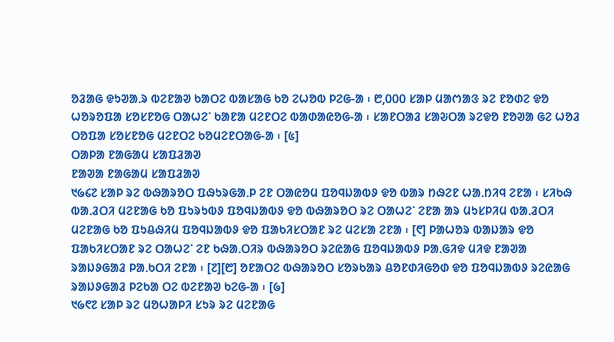ᱚᱲᱟᱜ ᱫᱩᱣᱟᱹᱨ ᱵᱮᱱᱟᱣ ᱠᱟᱛᱮ ᱵᱟᱥᱟᱜ ᱠᱚ ᱮᱦᱚᱵ ᱞᱮᱜ-ᱟ ᱾ ᱘,᱐᱐᱐ ᱥᱟᱞ ᱢᱟᱬᱟᱝ ᱨᱮ ᱱᱚᱰᱮ ᱫᱚ ᱦᱚᱨᱚᱯᱟ ᱥᱚᱥᱱᱚᱜ ᱛᱟᱦᱮᱸ ᱠᱟᱱᱟ ᱢᱮᱱᱛᱮ ᱵᱟᱰᱟᱭᱚᱜ-ᱟ ᱾ ᱥᱟᱱᱛᱟᱲ ᱥᱟᱶᱛᱟ ᱨᱮᱫᱚ ᱱᱚᱣᱟ ᱜᱮ ᱦᱚᱲ ᱛᱚᱯᱟ ᱥᱚᱥᱱᱚᱜ ᱢᱮᱱᱛᱮ ᱠᱚᱢᱮᱱᱛᱟᱜ-ᱟ ᱾ [᱕]
ᱛᱟᱞᱟ ᱱᱟᱜᱟᱢ ᱥᱟᱯᱲᱟᱣ
ᱱᱟᱣᱟ ᱱᱟᱜᱟᱢ ᱥᱟᱯᱲᱟᱣ
᱑᱙᱔᱗ ᱥᱟᱞ ᱨᱮ ᱵᱷᱟᱨᱚᱛ ᱯᱷᱩᱨᱜᱟᱹᱞ ᱮᱱ ᱛᱟᱭᱚᱢ ᱯᱚᱧᱡᱟᱵᱽ ᱫᱚ ᱵᱟᱨ ᱴᱷᱮᱱ ᱦᱟᱹᱴᱤᱧ ᱮᱱᱟ ᱾ ᱥᱤᱠᱷ ᱵᱟᱹᱲᱛᱤ ᱢᱮᱱᱟᱜ ᱠᱚ ᱯᱩᱨᱩᱵᱽ ᱯᱚᱧᱡᱟᱵᱽ ᱫᱚ ᱵᱷᱟᱨᱚᱛ ᱨᱮ ᱛᱟᱦᱮᱸ ᱮᱱᱟ ᱟᱨ ᱢᱩᱥᱞᱤᱢ ᱵᱟᱹᱲᱛᱤ ᱢᱮᱱᱟᱜ ᱠᱚ ᱯᱩᱪᱷᱤᱢ ᱯᱚᱧᱡᱟᱵᱽ ᱫᱚ ᱯᱟᱠᱤᱥᱛᱟᱱ ᱨᱮ ᱢᱮᱥᱟ ᱮᱱᱟ ᱾ [᱖] ᱞᱟᱦᱚᱨ ᱵᱟᱡᱟᱨ ᱫᱚ ᱯᱟᱠᱤᱥᱛᱟᱱ ᱨᱮ ᱛᱟᱦᱮᱸ ᱮᱱ ᱠᱷᱟᱹᱛᱤᱨ ᱵᱷᱟᱨᱚᱛ ᱨᱮᱭᱟᱜ ᱯᱚᱧᱡᱟᱵᱽ ᱞᱟᱹᱜᱤᱫ ᱢᱤᱫ ᱱᱟᱣᱟ ᱨᱟᱡᱽᱜᱟᱲ ᱞᱟᱹᱠᱛᱤ ᱮᱱᱟ ᱾ [᱗][᱘] ᱚᱱᱟᱛᱮ ᱵᱷᱟᱨᱚᱛ ᱥᱚᱨᱠᱟᱨ ᱪᱚᱱᱰᱤᱜᱚᱰ ᱫᱚ ᱯᱚᱧᱡᱟᱵᱽ ᱨᱮᱭᱟᱜ ᱨᱟᱡᱽᱜᱟᱲ ᱞᱮᱠᱟ ᱛᱮ ᱵᱮᱱᱟᱣ ᱠᱮᱜ-ᱟ ᱾ [᱙]
᱑᱙᱖᱗ ᱥᱟᱞ ᱨᱮ ᱢᱚᱦᱟᱞᱤ ᱥᱩᱨ ᱨᱮ ᱢᱮᱱᱟᱜ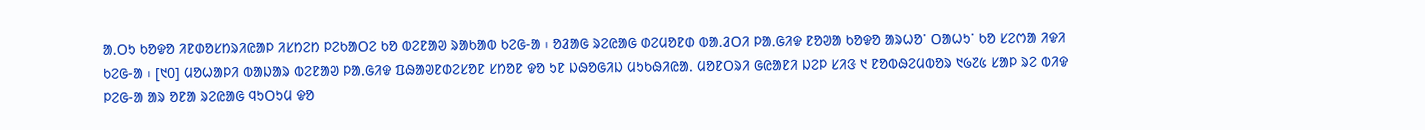ᱟᱹᱛᱩ ᱠᱚᱫᱚ ᱤᱱᱰᱚᱥᱴᱨᱤᱭᱟᱞ ᱤᱥᱴᱮᱴ ᱞᱮᱠᱟᱛᱮ ᱠᱚ ᱵᱮᱱᱟᱣ ᱨᱟᱠᱟᱵ ᱠᱮᱜ-ᱟ ᱾ ᱚᱲᱟᱜ ᱨᱮᱭᱟᱜ ᱰᱮᱢᱚᱱᱰ ᱵᱟᱹᱲᱛᱤ ᱞᱟᱹᱜᱤᱫ ᱱᱚᱣᱟ ᱠᱚᱫᱚ ᱟᱨᱦᱚᱸ ᱛᱟᱦᱩᱸ ᱠᱚ ᱥᱮᱬᱟ ᱤᱫᱤ ᱠᱮᱜ-ᱟ ᱾ [᱑᱐] ᱢᱚᱦᱟᱞᱤ ᱵᱟᱡᱟᱨ ᱵᱮᱱᱟᱣ ᱞᱟᱹᱜᱤᱫ ᱯᱷᱟᱣᱱᱰᱮᱥᱚᱱ ᱥᱴᱚᱱ ᱫᱚ ᱩᱱ ᱡᱷᱚᱜᱤᱡ ᱢᱩᱠᱷᱤᱭᱟᱹ ᱢᱚᱱᱛᱨᱤ ᱜᱭᱟᱱᱤ ᱡᱮᱞ ᱥᱤᱝ ᱑ ᱱᱚᱵᱷᱮᱢᱵᱚᱨ ᱑᱙᱗᱕ ᱥᱟᱞ ᱨᱮ ᱵᱤᱫ ᱞᱮᱜ-ᱟ ᱟᱨ ᱚᱱᱟ ᱨᱮᱭᱟᱜ ᱧᱩᱛᱩᱢ ᱫᱚ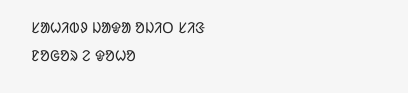ᱥᱟᱦᱤᱵᱽ ᱡᱟᱫᱟ ᱚᱡᱤᱛ ᱥᱤᱝ ᱱᱚᱜᱚᱨ ᱮ ᱫᱚᱦᱚ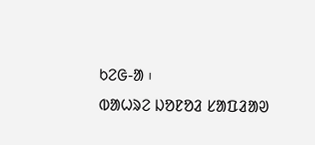ᱠᱮᱜ-ᱟ ᱾
ᱵᱟᱦᱨᱮ ᱡᱚᱱᱚᱲ ᱥᱟᱯᱲᱟᱣ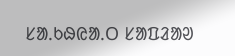ᱥᱟᱹᱠᱷᱭᱟᱹᱛ ᱥᱟᱯᱲᱟᱣ